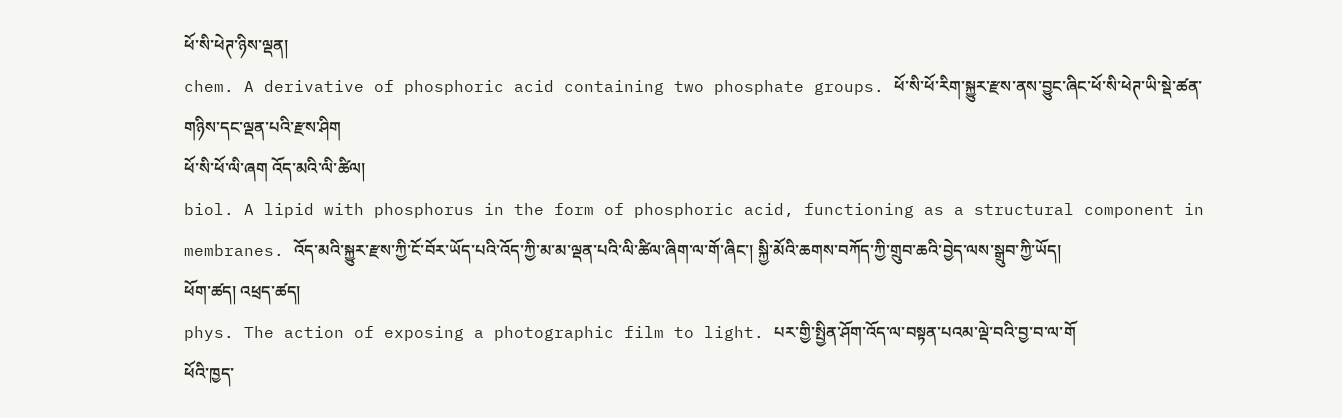ཕོ་སི་ཕེཊ་ཉིས་ལྡན།
chem. A derivative of phosphoric acid containing two phosphate groups. ཕོ་སི་ཕོ་རིག་སྐྱུར་རྫས་ནས་བྱུང་ཞིང་ཕོ་སི་ཕེཊ་ཡི་སྡེ་ཚན་གཉིས་དང་ལྡན་པའི་རྫས་ཤིག
ཕོ་སི་ཕོ་ལི་ཞག འོད་མའི་ལི་ཚིལ།
biol. A lipid with phosphorus in the form of phosphoric acid, functioning as a structural component in membranes. འོད་མའི་སྐྱུར་རྫས་ཀྱི་ངོ་བོར་ཡོད་པའི་འོད་ཀྱི་མ་མ་ལྡན་པའི་ལི་ཚིལ་ཞིག་ལ་གོ་ཞིང་། སྐྱི་མོའི་ཆགས་བཀོད་ཀྱི་གྲུབ་ཆའི་བྱེད་ལས་སྒྲུབ་ཀྱི་ཡོད།
ཕོག་ཚད། འཕྲད་ཚད།
phys. The action of exposing a photographic film to light. པར་གྱི་སྤྱིན་ཤོག་འོད་ལ་བསྟན་པའམ་ལྡེ་བའི་བྱ་བ་ལ་གོ
ཕོའི་ཁྱད་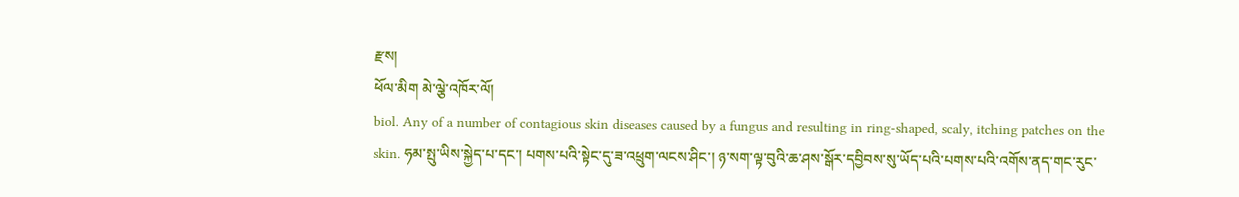རྫས།
ཕོལ་མིག མེ་ལྕེ་འཁོར་ལོ།
biol. Any of a number of contagious skin diseases caused by a fungus and resulting in ring-shaped, scaly, itching patches on the skin. ཧམ་སྤུ་ཡིས་སྐྱེད་པ་དང་། པགས་པའི་སྟེང་དུ་ཟ་འཕྲུག་ལངས་ཤིང་། ཉ་སག་ལྟ་བུའི་ཆ་ཤས་སྒོར་དབྱིབས་སུ་ཡོད་པའི་པགས་པའི་འགོས་ནད་གང་རུང་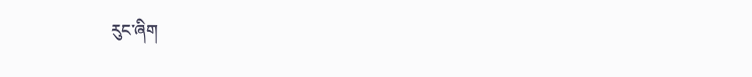རུང་ཞིག